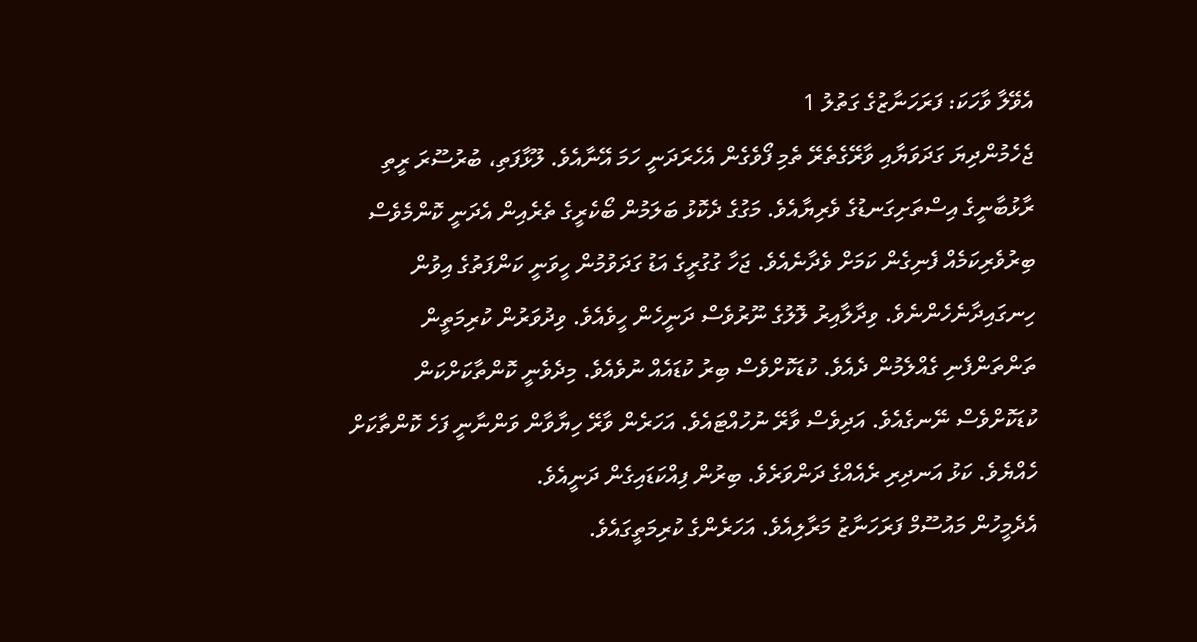އެވޭލާ ވާހަކަ: ފަރަހަނާޒުގެ ގަތުލު 1
ޖެހެމުންދިޔަ ގަދަވަޔާއި ވާރޭގެތެރޭ ތެމި ފޯވެގެން އެހެރަދަނީ ހަމަ އޭނާއެވެ. ލޫޅާފަތި، ބުރުސޫރަ ރީތި ރާޅުބާނީގެ އިސްތަށިގަނޑުގެ ވެރިޔާއެވެ. މަގުގެ ދެކޮޅު ބަލަމުން ބޯކެރީގެ ތެރެއިން އެދަނީ ކޮންމެވެސް ބިރުވެރިކަމެއް ފެނިގެން ކަމަށް ވެދާނެއެވެ. ޖަހާ ގުގުރީގެ އަޑު ގަދަވުމުން ހީވަނީ ކަންފަތުގެ އިވުން ހިނގައިދާނެހެންނެވެ. ވިދާލާއިރު ލޮލުގެ ނޫރުވެސް ދަނީހެން ހީވެއެވެ. ވިދުވަރުން ކުރިމަތީން ތަންތަންފެނި ގެއްލެމުން ދެއެވެ. ކުޑަކޮށްވެސް ބިރު ކުޑައެއް ނުވެއެވެ. މިދެވެނީ ކޮންތާކަށްކަން ކުޑަކޮށްވެސް ނޭނގެއެވެ. އަދިވެސް ވާރޭ ނުހުއްޓައެވެ. އަހަރެން ވާރޭ ހިޔާވާން ވަންނާނީ ފަހެ ކޮންތާކަށް ހެއްޔެވެ. ކަޅު އަނދިރި ރެއެއްގެ ދަންވަރެވެ. ބިރުން ފިއްކަޑައިގެން ދަނީއެވެ.
އެދެމީހުން މައުސޫމް ފަރަހަނާޒު މަރާލިއެވެ. އަހަރެންގެ ކުރިމަތީގައެވެ.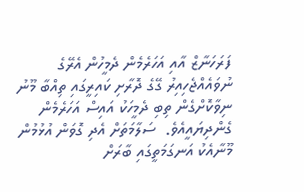ފަރަހަނާޒް އާއި އަހަރެމެން ދެމީހުން އެރޭގެ ނުވައެއްޖެހިއިރު ގޭގެ ދޮރާށި ކައިރީގައި ތިއްބާ މޫނު ނިވާކޮށްގެން ތިބި ދެމީހަކު އައިސް އަހަރެމެން ގެންދިޔައީއެވެ.  ސަލާމަތަށް އެދި ގޮވަން އުޅުމުން މޫނާއެކު އަނގަމަތީގައި ބާރަށް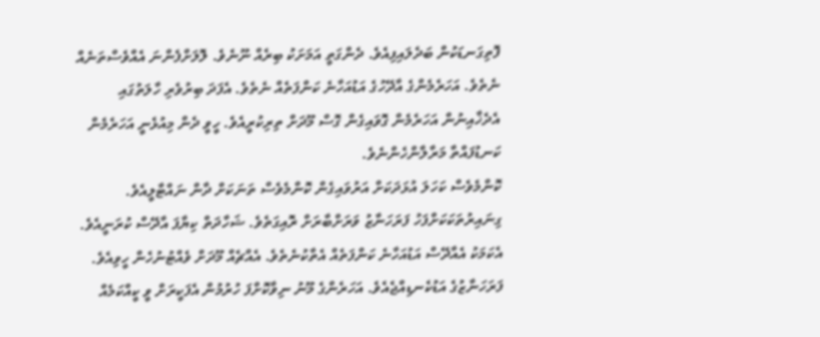ފޮތިގަނޑަކުން ބަދެލައިފިއެވެ. ދެންގަތީ އަމަށަކު ބިރެއް ނޫނެވެ. ލޮލަށްފެންނަ އެއްވެސްތަނެއް ނެތެވެ. އަހަރެމެންގެ އާދޭހުގެ އަޑުއަހާނެ ކަންފަތެއް ނެތެވެ. އެފަދަ ބިރުވެރި ހާލަތުގައި އެދެޚާއިނުން އަހަރެމެން ގޮވައިގެން ގޮސް މޫދަށް ތިރިކުރީއެވެ. ހީވީ ދެން މިއުޅެނީ އަހަރެމެން ކަނޑުފައްތާ މަރާލާންހެންނެވެ.
ކޮންމެވެސް ކަހަލަ އުޅަދަކަށް އަރުވައިގެން ކޮންމެވެސް ތަނަކަށް ދާން ނައްޓާލީއެވެ. ގިނައިރުތަކަކަށްފަހު ފަރަހަނާޒު ވަރަށްބާރަށް ރޮއިގަތެވެ. ޝަހާދަތް ކިޔާފަ އާދޭސް ކުރަނީއެވެ. އެކަމަކު އެއާދޭސް އަޑުއަހާނެ ކަންފަތެއް އެތާކުނެތެވެ. އެއްޗެއް މޫދަށް ވެއްޓުނުހެން ހީވިއެވެ. ފަރަހަނާޒުގެ އަޑުކެނޑިއްޖެއެވެ. އަހަރެންގެ މޫނު ނިވާކޮށްފަ ހުރުމުން އެފަކީރަށް ވީ ކީއްކަމެއް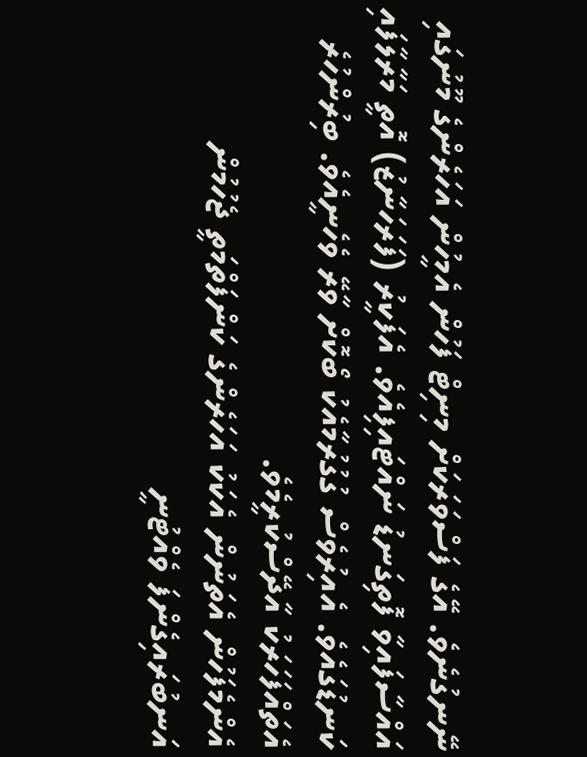ނޭނގުނެވެ. އޭގެ ފަސްވަރަކަށް މިނިޓް ފަހުން އެމީހުން އަހަރެންގެ މޫނުގައި އައްސާފައިވާ ފޮތިގަނޑު ނައްޓައިފިއެވެ. އެފަކީރު (ފަރަހަނާޒު) އޮތީ މަރާލާފައި ކަނޑުގައެވެ. އެއިރުވެސް ގުގުރުމާއެކު ބޯކޮށް ވާރޭ ވެހެނީއެވެ. ބިރުންހުރެ އެތައްފަހަރަކު އާދޭސްކުރީމެވެ.
އެންމެފަހުން އެތަނުން އެކަކު އަހަރެންގެ ކަންފަތްމަތީ ޖެހުމުން އަނބުރައިގެންފަ ވެއްޓުނީ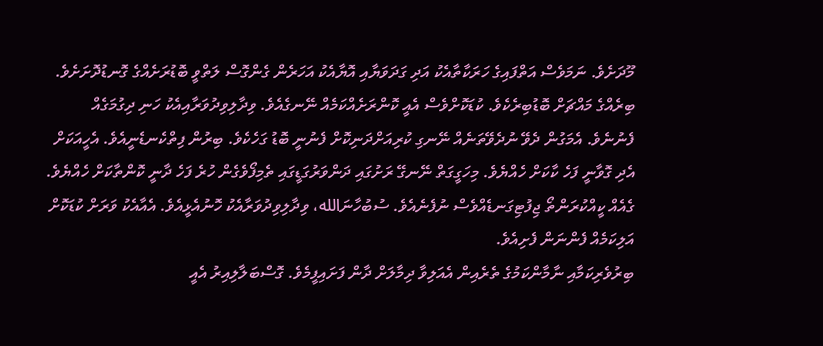މޫދަށެވެ. ނަމަވެސް އަތްފައިގެ ހަރަކާތާއެކު އަދި ގަދަވަޔާއި އޮޔާއެކު އަހަރެން ގެންގޮސް ލަތްވީ ބޮޑުރަށެއްގެ ގޮނޑުދޮށަށެވެ. ބިރެއްގެ މައްޗަށް ބޮޑުބިރެކެވެ. ކުޑަކޮށްވެސް އެއީ ކޮންރަށެއްކަމެއް ނޭނގެއެވެ. ވިދާލިވިދުވަރާއިއެކު ހަނި ދިގުމަގެއް ފެނުނެވެ. އެމަގުން ދެވޭ ނުދެވޭތަނެއް ނޭނގި ކުރިއަށްދަނިކޮށް ފެނުނީ ބޮޑު ގަހެކެވެ. ބިރުން ފިތްކެނޑެނީއެވެ. އެހީއަކަށް އެދި ގޮވާނީ ފަހެ ކާކަށް ހެއްޔެވެ. މިހަގީގަތް ނޭނގޭ ރަށުގައި ދަންވަރުގަޑީގައި ތެމިފޯވެގެން ހުރެ ފަހެ ދާނީ ކޮންތާކަށް ހެއްޔެވެ. ގެއެއް ކީއްކުރަންތޯ ޖިފުޓިގަނޑެއްވެސް ނުފެނެއެވެ. ސުބުހާނަالله، ވިދާލިވިދުވަރާއެކު ހޮނުއެޅީއެވެ. އެއާއެކު ވަރަށް ކުޑަކޮށް އަލިކަމެއް ފެންނަން ފެށިއެވެ.
ބިރުވެރިކަމާއި ނާމާންކަމުގެ ތެރެއިން އެއަލިވާ ދިމާލަށް ދާން ފަށައިފީމެވެ. ގޮސްބަލާލިއިރު އެއީ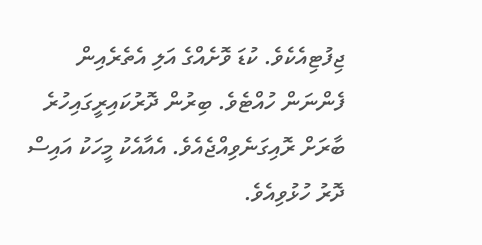ޖިފުޓިއެކެވެ. ކުޑަ ވޮށެއްގެ އަލި އެތެރެއިން ފެންނަން ހުއްޓެވެ. ބިރުން ދޮރުކައިރީގައިހުރެ ބާރަށް ރޮއިގަނެވިއްޖެއެވެ. އެއާއެކު މީހަކު އައިސް ދޮރު ހުޅުވިއެވެ.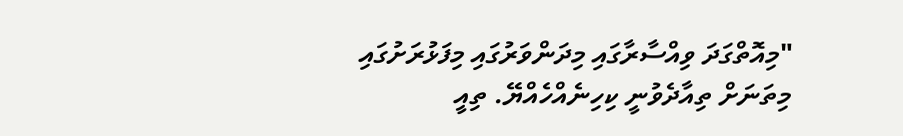"މިއޮތްގަދަ ވިއްސާރާގައި މިދަންވަރުގައި މިފަޅުރަށުގައި މިތަނަށް ތިއާދެވުނީ ކިހިނެއްހެއްޔޭ. ތިއީ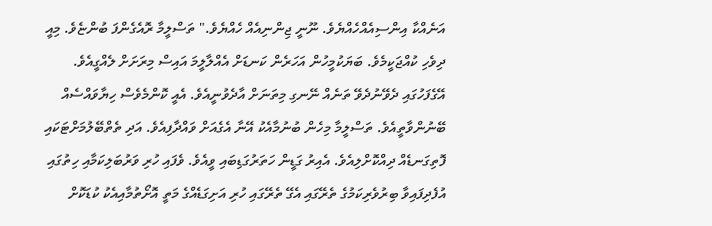އަނެއްކާ އިންސިއެއްހެއްޔެވެ. ނޫނީ ޖިންނިއެއް ހެއްޔެވެ." ތަސްލީމާ ރޮއެގެންފަ ބުންޏެވެ. މިއީ ދިވެހި ކުއްޖަކީމެވެ. ބަޔަކުމީހުން އަހަރެން ކަނޑަށް އެއްލާލީމަ އައިސް މިރަށަށް ލެއްގީއެވެ. އޭގެފަހުގައި ދެވޭނުދެވޭ ތަނެއް ނޭނގި މިތަނަށް އާދެވުނީއެވެ. އެއީ ކޮންމެވެސް ހިޔާވައްސެއް ބޭނުންވާތީއެވެ. ތަސްލީމާ މިހެން ބުނުމާއެކު އޭނާ އެގެއަށް ވައްދާފިއެވެ. އަދި ތެތްބޭލުމަށްޓަކައި ފޮތިގަނޑެއް ދިއްކޮށްލިއެވެ. އެއިރު ގަޑީން ހަތަރުގަޑިބައި ވީއެވެ. ވެފައި ހުރި ވަރުބަލިކަމާއި ހިތުގައި އުފެދިފައިވާ ބިރުވެރިކަމުގެ ތެރޭގައި އެގޭ ތެރޭގައި ހުރި އަށިގަޑެއްގެ މަތީ އޮށޯތުމާއިއެކު ކުޑަކޮށް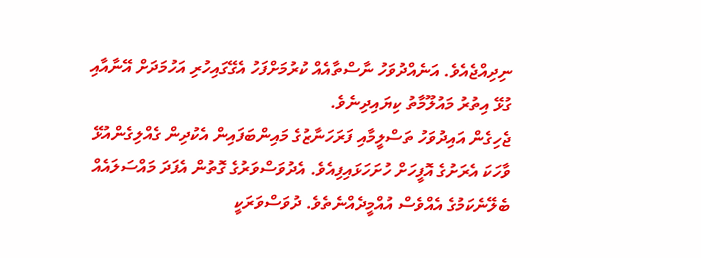ނިދިއްޖެއެވެ. އަނެއްދުވަހު ނާސްތާއެއް ކުރުމަށްފަހު އެގޭގައިހުރި އަހުމަދަށް އޭނާއާއި ގުޅޭ އިތުރު މައުލޫމާތު ކިޔައިދިނެވެ.
ޖެހިގެން އައިދުވަހު ތަސްލީމާއި ފަރަހަނާޒުގެ މައިންބަފައިން އެކުދިން ގެއްލިގެންއުޅޭ ވާހަކަ އެރަށުގެ އޮފީހަށް ހުށަހަޅައިފިއެވެ. އެދުވަސްވަރުގެ ގޮތުން އެފަދަ މައްސަލައެއް ބެލޭނެކަމުގެ އެއްވެސް އުއްމީދެއްނެތެވެ. ދުވަސްވަރަކީ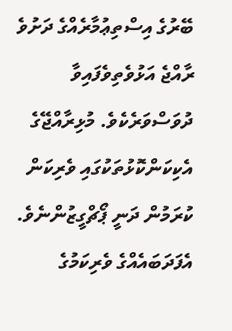ބޭރުގެ އިސްތިޢުމާރެއްގެ ދަށުވެ ރާއްޖެ އަޅުވެތިވެފައިވާ ދުވަސްވަރެކެވެ. މުޅިރާއްޖޭގެ އެކިކަންކޮޅުތަކުގައި ވެރިކަން ކުރަމުން ދަނީ ޕޯޗްގީޒުންނެވެ. އެފަދަބައެއްގެ ވެރިކަމުގެ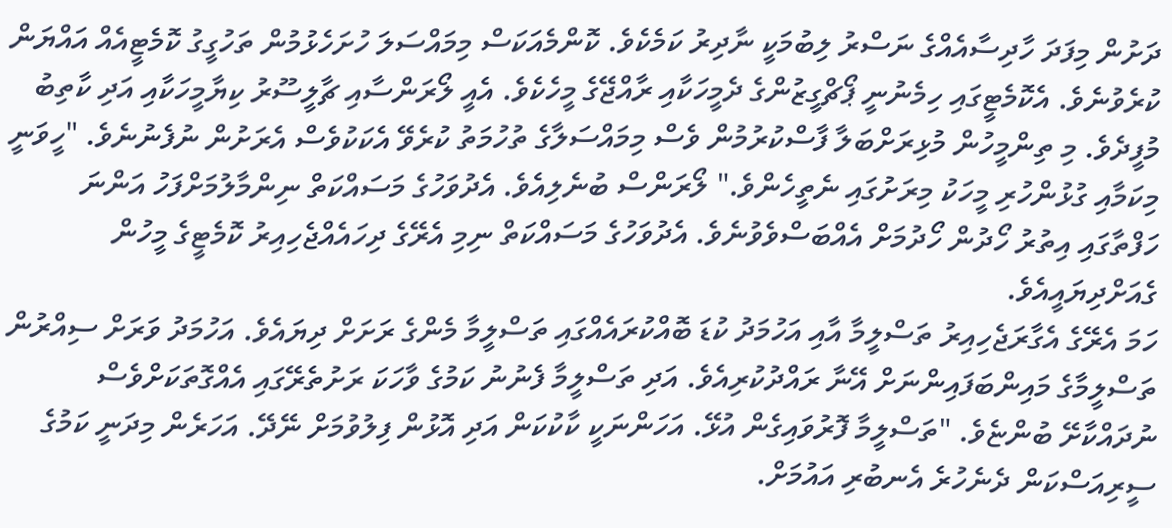ދަށުން މިފަދަ ހާދިސާއެއްގެ ނަސްރު ލިބުމަކީ ނާދިރު ކަމެކެވެ. ކޮންމެއަކަސް މިމައްސަލަ ހުށަހެޅުމުން ތަހުގީގު ކޮމެޓީއެއް އައްޔަން ކުރެވުނެވެ. އެކޮމެޓީގައި ހިމެނުނީ ޕޯޗްގީޒުންގެ ދެމީހަކާއި ރާއްޖޭގެ މީހެކެވެ. އެއީ ލޯރަންސާއި ޗާލީސޫރު ކިޔާމީހަކާއި އަދި ކާތިބު މުފީދެވެ. މި ތިންމީހުން މުޅިރަށްބަލާ ފާސްކުރުމުން ވެސް މިމައްސަލާގެ ތުހުމަތު ކުރެވޭ އެކަކުވެސް އެރަށުން ނުފެނުނެވެ. "ހީވަނީ މިކަމާއި ގުޅުންހުރި މީހަކު މިރަށުގައި ނެތީހެންވެ." ލޯރަންސް ބުނެލިއެވެ. އެދުވަހުގެ މަސައްކަތް ނިންމާލުމަށްފަހު އަންނަ ހަފްތާގައި އިތުރު ހޯދުން ހޯދުމަށް އެއްބަސްވެވުނެވެ. އެދުވަހުގެ މަސައްކަތް ނިމި އެރޭގެ ދިހައެއްޖެހިއިރު ކޮމެޓީގެ މީހުން ގެއަށްދިޔައީއެވެ.
ހަމަ އެރޭގެ އެގާރަޖެހިއިރު ތަސްލީމާ އާއި އަހުމަދު ކުޑަ ބޮއްކުރައެއްގައި ތަސްލީމާ މެންގެ ރަށަށް ދިޔައެވެ. އަހުމަދު ވަރަށް ސިއްރުން ތަސްލީމާގެ މައިންބަފައިންނަށް އޭނާ ރައްދުކުރިއެވެ. އަދި ތަސްލީމާ ފެނުނު ކަމުގެ ވާހަކަ ރަށުތެރޭގައި އެއްގޮތަކަށްވެސް ނުދައްކާށޭ ބުންޏެވެ. "ތަސްލީމާ ފޮރުވައިގެން އުޅޭ. އަހަންނަކީ ކާކުކަން އަދި އޮޅުން ފިލުވުމަށް ނޭދޭ. އަހަރެން މިދަނީ ކަމުގެ ސީރިއަސްކަން ދެނެހުރެ އެނބުރި އައުމަށް.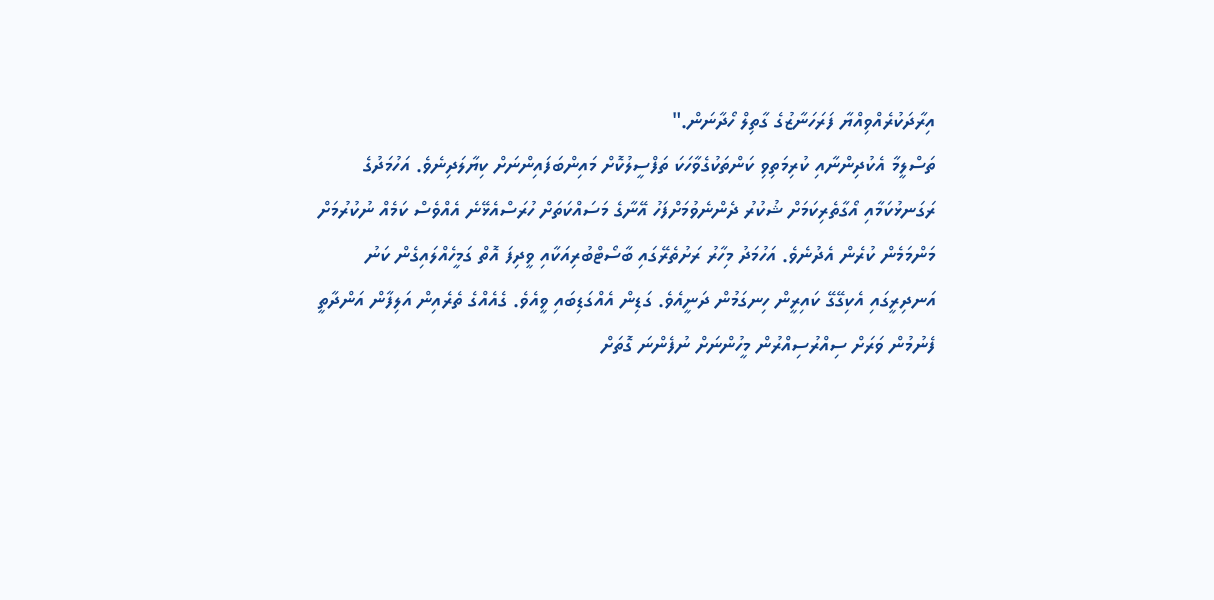އިރާދަކުރެއްވިއްޔާ ފަރަހަނާޒުގެ ގާތިލް ހޯދާނަން."
ތަސްލީމާ އެކުދިންނާއި ކުރިމަތިވި ކަންތަކުގެވާހަކަ ތަފްސީލުކޮށް މައިންބަފައިންނަށް ކިޔާލަދިނެވެ. އަހުމަދުގެ ރަގަނޅުކަމާއި އޯގާތެރިކަމަށް ޝުކުރު ދެންނެވުމަށްފަހު އޭނާގެ މަސައްކަތަށް ހުރަސްއެޅޭނެ އެއްވެސް ކަމެއް ނުކުރުމަށް މަންމަމެން ކުރެން އެދުނެވެ. އަހުމަދު މިހާރު ރަށުތެރޭގައި ބާސޯޓްބުރިއަކާއި ވީދިފަ އޮތް ގަމީހެއްލައިގެން ކަނު އަނދިރީގައި އެކިގޭގޭ ކައިރީން ހިނގަމުން ދަނީއެވެ. ގަޑިން އެއްގަޑިބައި ވީއެވެ. ގެއެއްގެ ތެރެއިން އަލިފާން އަންދާތީ ފެނުމުން ވަރަށް ސިއްރުސިއްރުން މީހުންނަށް ނުފެންނަ ގޮތަށް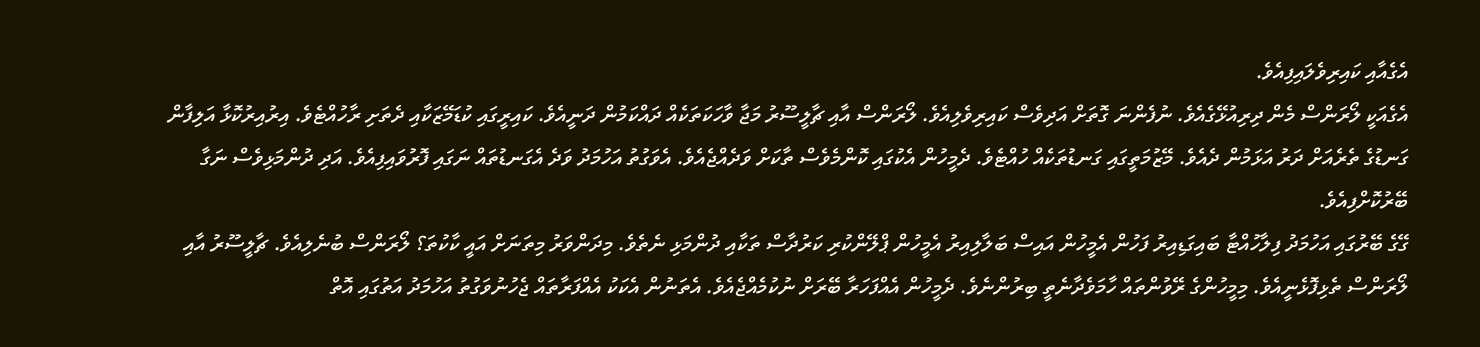އެގެއާއި ކައިރިވެލައިފިއެވެ.
އެގެއަކީ ލޯރަންސް މެން ދިރިއުޅޭގެއެވެ. ނުފެންނަ ގޮތަށް އަދިވެސް ކައިރިވެލިއެވެ. ލޯރަންސް އާއި ޗާލީސޫރު މަޖާ ވާހަކަތަކެއް ދައްކަމުން ދަނީއެވެ. ކައިރީގައި ކުޑަމޭޒަކާއި ދެތަށި ރާހުއްޓެވެ. އިރުއިރުކޮޅާ އަލިފާން ގަނޑުގެ ތެރެއަށް ދަރު އަޅަމުން ދެއެވެ. މޭޒުމަތީގައި ގަނޑުތަކެއް ހުއްޓެވެ. ދެމީހުން އެކުގައި ކޮންމެވެސް ތާކަށް ވަދެއްޖެއެވެ. އެވަގުތު އަހުމަދު ވަދެ އެގަނޑުތައް ނަގައި ފޮރުވައިފިއެވެ. އަދި ދުންމަޅިވެސް ނަގާ ބޭރުކޮށްފިއެވެ.
ގޭގެ ބޭރުގައި އަހުމަދު ފިލާހުއްޓާ ބައިގަޑިއިރު ފަހުން އެމީހުން އައިސް ބަލާލިއިރު އެމީހުން ޕްލޭންކުރި ކަރުދާސް ތަކާއި ދުންމަޅި ނެތެވެ. މިދަންވަރު މިތަނަށް އައީ ކާކުތަ؟ ލޯރަންސް ބުނެލިއެވެ. ޗާލީސޫރު އާއި ލޯރަންސް ތެޅިފޮޅެނީއެވެ. މިމީހުންގެ ރޭވުންތައް ހާމަވެދާނެތީ ބިރުންނެވެ. ދެމީހުން އެއްފަހަރާ ބޭރަށް ނުކުމެއްޖެއެވެ. އެތަނުން އެކަކު އެއްފަރާތައް ޖެހުނުވަގުތު އަހުމަދު އަތުގައި އޮތް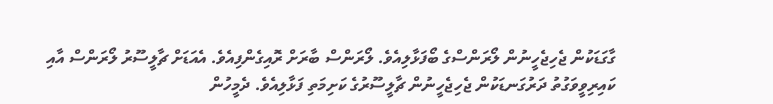ގާގަޑަކުން ޖެހިޖެހީނުން ލޯރަންސްގެ ބޯފަޅާލިއެވެ. ލޯރަންސް ބާރަށް ރޮއިގެންފިއެވެ. އެއަޑަށް ޗާލީސޫރު ލޯރަންސް އާއި ކައިރިވީވަގުތު ދަރުގަނޑަކުން ޖެހިޖެހީނުން ޗާލީސޫރުގެ ކަށިމަތި ފަޅާލިއެވެ. ދެމީހުން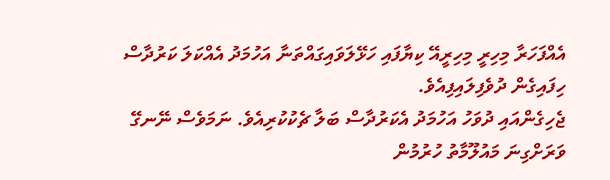އެއްފަހަރާ މިހިރީ މިހިރީއޭ ކިޔާފައި ހަޅޭލަވައިގައްތަނާ އަހުމަދު އެއްކަލަ ކަރުދާސް ހިފައިގެން ދުވެފިލައިފިއެވެ.
ޖެހިގެންއައި ދުވަހު އަހުމަދު އެކަރުދާސް ބަލާ ޗެކުކުރިއެވެ. ނަމަވެސް ނޭނގޭ ވަރަށްގިނަ މައުލޫމާތު ހުރުމުން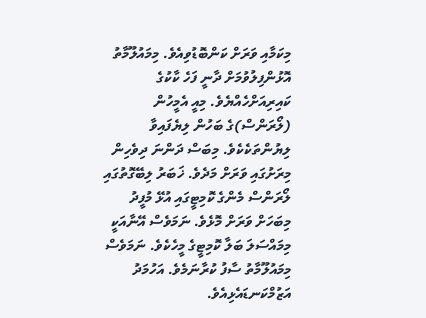މިކަމާއި ވަރަށް ކަންބޮޑުވިއެވެ. މިމައުލޫމާތު އޮޅުންފިލުވުމަށް ދާނީ ފަހެ ކާކުގެ ކައިރިއަށްހެއްޔެވެ. މިއީ އެމީހުން (ލޯރަންސް)ގެ ބަހުން ލިޔެފައިވާ ލިޔުންތަކެކެވެ. މިބަސް ދަންނަ ދިވެހިން މިރަށުގައި ވަރަށް މަދެވެ. ޚަބަރު ލިބޭގޮތުގައި ލޯރަންސް މެންގެ ކޮމިޓީގައި އުޅޭ މުފީދު މިބަހަށް ވަރަށް މޮޅެވެ. ނަމަވެސް އޭނާއަކީ މިމައްސަލަ ބަލާ ކޮމިޓީގެ މީހެކެވެ. ނަމަވެސް މިމައުލޫމާތު ސާފު ކުރާނަމެވެ. އަހުމަދު އަޒުމްކަނޑައެޅިއެވެ.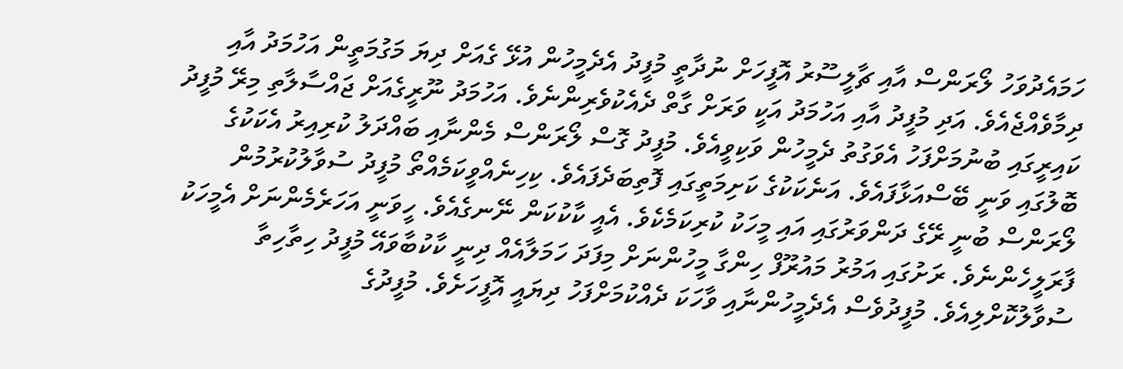ހަމައެދުވަހު ލޯރަންސް އާއި ޗާލީސޫރު އޮފީހަށް ނުދާތީ މުފީދު އެދެމީހުން އުޅޭ ގެއަށް ދިޔަ މަގުމަތީން އަހުމަދު އާއި ދިމާވެއްޖެއެވެ. އަދި މުފީދު އާއި އަހުމަދު އަކީ ވަރަށް ގާތް ދެއެކުވެރިންނެވެ. އަހުމަދު ނޫރީގެއަށް ޖައްސާލާތި މިރޭ މުފީދު ކައިރީގައި ބުނުމަށްފަހު އެވަގުތު ދެމީހުން ވަކިވީއެވެ. މުފީދު ގޮސް ލޯރަންސް މެންނާއި ބައްދަލު ކުރިއިރު އެކަކުގެ ބޮލުގައި ވަނީ ބޭސްއަޅާފައެވެ. އަނެކަކުގެ ކަށިމަތީގައި ފޮތިބަދެފައެވެ. ކިހިނެއްވީކަމެއްތޯ މުފީދު ސުވާލުކުރުމުން ލޯރަންސް ބުނީ ރޭގެ ދަންވަރުގައި އައި މީހަކު ކުރިކަމެކެވެ. އެއީ ކާކުކަން ނޭނގެއެވެ. ހީވަނީ އަހަރެމެންނަށް އެމީހަކު ފާރަލީހެންނެވެ. ރަށުގައި އަމުރު މައުރޫފް ހިންގާ މީހުންނަށް މިފަދަ ހަމަލާއެއް ދިނީ ކާކުބާވައޭ މުފީދު ހިތާހިތާ ސުވާލުކޮށްލިއެވެ. މުފީދުވެސް އެދެމީހުންނާއި ވާހަކަ ދެއްކުމަށްފަހު ދިޔައީ އޮފީހަށެވެ. މުފީދުގެ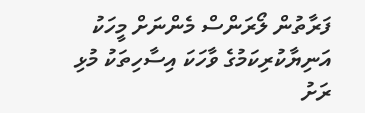ފަރާތުން ލޯރަންސް މެންނަށް މީހަކު އަނިޔާކުރިކަމުގެ ވާހަކަ އިސާހިތަކު މުޅި ރަށު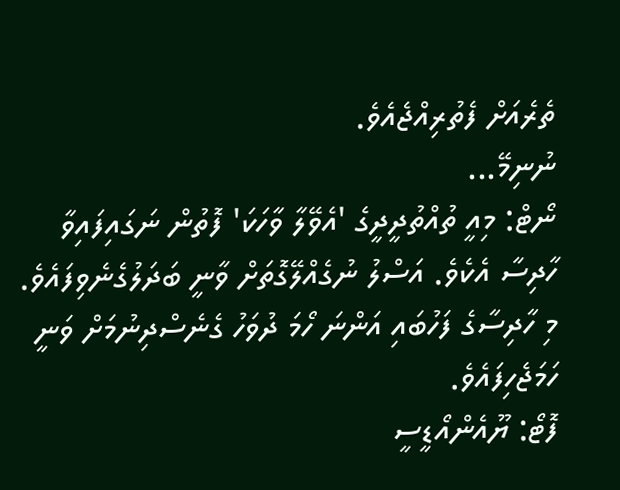ތެރެއަށް ފެތުރިއްޖެއެވެ.
ނުނިމޭ...
ނޯޓް: މިއީ ތުއްތުދީދީގެ 'އެވޭލާ ވާހަކަ' ފޮތުން ނަގައިފައިވާ ހާދިސާ އެކެވެ. އަސްލު ނުގެއްލޭގޮތަށް ވާނީ ބަދަލުގެނެވިފައެވެ. މި ހާދިސާގެ ފަހުބައި އަންނަ ހޯމަ ދުވަހު ގެނެސްދިނުމަށް ވަނީ ހަމަޖެހިފައެވެ.
ފޮޓޯ: ޔޫއެންއޯޑީސީ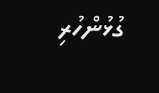ގުޅުންހުރި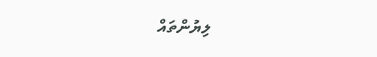ލިޔުންތައް